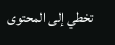تخطي إلى المحتوى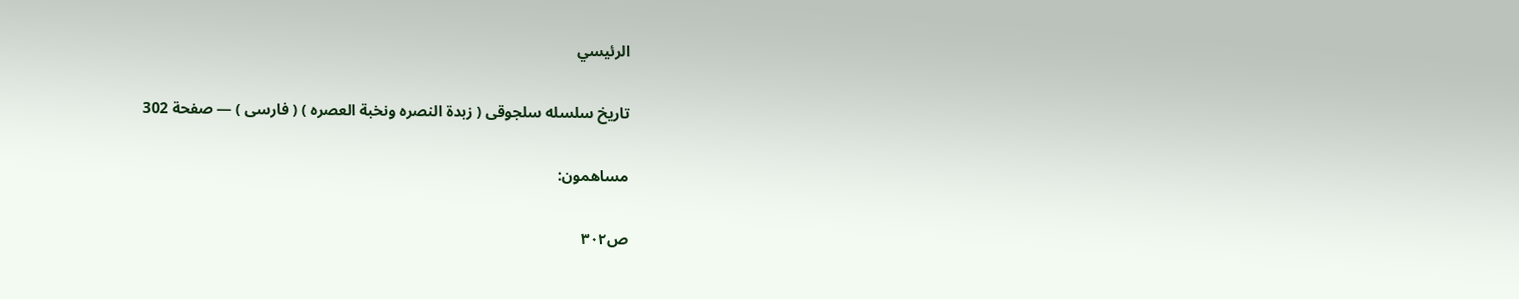الرئيسي

تاريخ سلسله سلجوقى ( زبدة النصره ونخبة العصره ) ( فارسى ) — صفحة 302

مساهمون:

ص٣٠٢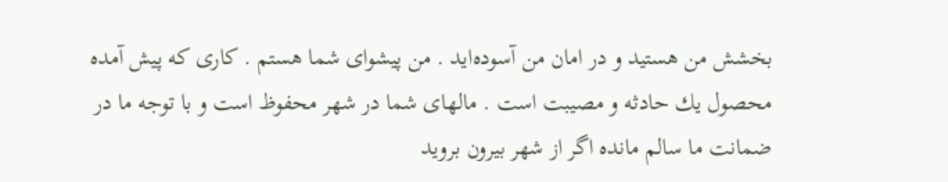بخشش من هستيد و در امان من آسوده‌ايد . من پيشواى شما هستم . كارى كه پيش آمده محصول يك حادثه و مصيبت است . مالهاى شما در شهر محفوظ است و با توجه ما در ضمانت ما سالم مانده اگر از شهر بيرون برويد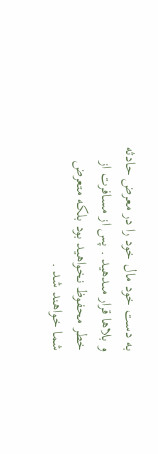به دست خود مال خود را در معرض حادثه و بلاها قرار مىدهيد . پس از مسافرت از خطر محفوظ نخواهيد بود بلكه متعرض شما خواهند شد .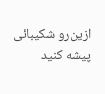ازين‌رو شكيبائى پيشه كنيد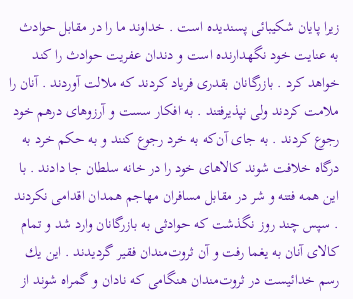زيرا پايان شكيبائى پسنديده است . خداوند ما را در مقابل حوادث به عنايت خود نگهدارنده است و دندان عفريت حوادث را كند خواهد كرد . بازرگانان بقدرى فرياد كردند كه ملالت آوردند . آنان را ملامت كردند ولى نپذيرفتند . به افكار سست و آرزوهاى درهم خود رجوع كردند . به جاى آن‌كه به خرد رجوع كنند و به حكم خرد به درگاه خلافت شوند كالاهاى خود را در خانه سلطان جا دادند . با اين همه فتنه و شر در مقابل مسافران مهاجم همدان اقدامى نكردند . سپس چند روز نگذشت كه حوادثى به بازرگانان وارد شد و تمام كالاى آنان به يغما رفت و آن ثروت‌مندان فقير گرديدند . اين يك رسم خدائيست در ثروت‌مندان هنگامى كه نادان و گمراه شوند از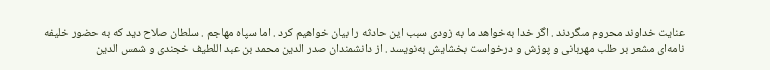عنايت خداوند محروم مىگردند . اگر خدا به‌خواهد ما به زودى سبب اين حادثه را بيان خواهيم كرد . اما سپاه مهاجم . سلطان صلاح ديد كه به حضور خليفه نامه‌اى مشعر بر طلب مهربانى و پوزش و درخواست بخشايش به‌نويسد . از دانشمندان صدر الدين محمد بن عبد اللطيف خجندى و شمس الدين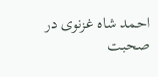احمد شاه غزنوى در صحبت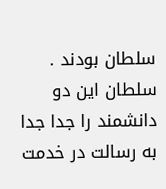سلطان بودند . سلطان اين دو دانشمند را جدا جدا به رسالت در خدمت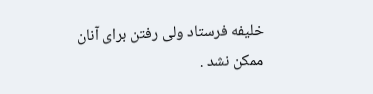خليفه فرستاد ولى رفتن براى آنان ممكن نشد .